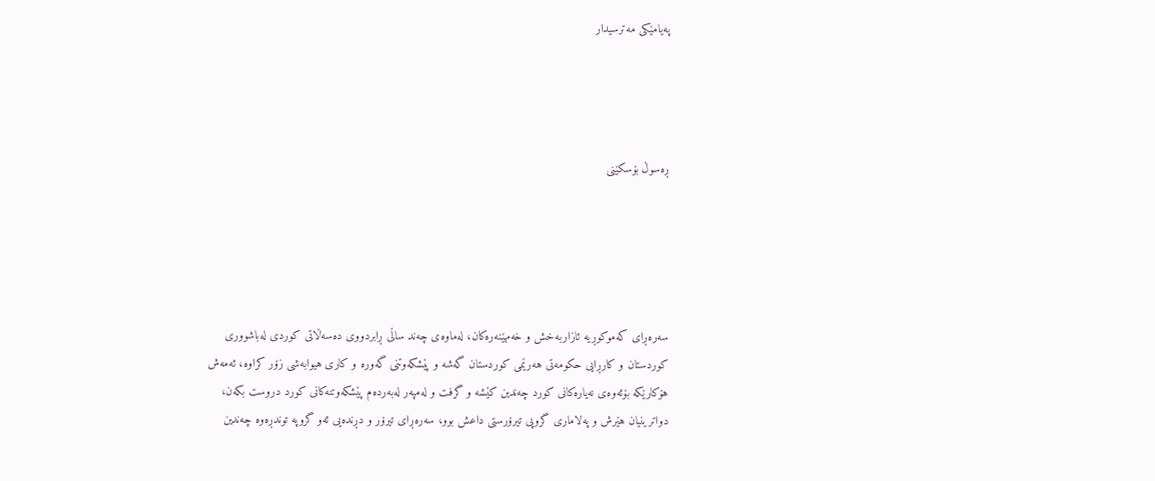په‌یامێكی مه‌ترسیدار




ڕه‌سوڵ بۆسكێنی





سه‌ره‌ڕای كه‌موكوڕیه‌ ئازاربه‌خش و خه‌مهێنه‌ره‌كان، له‌ماوه‌ی چه‌ند ساڵی ڕابردووی ده‌سه‌ڵاتی كوردی له‌باشووری كوردستان و كارڕایی حكومه‌تی هه‌رێمی كوردستان گه‌شه‌ و پێشكه‌وتنی گه‌وره‌ و كاری هیوابه‌شی زۆر كراوه‌، ئه‌مه‌ش هۆكارێكه‌ بۆئه‌وه‌ی نه‌یاره‌كانی كورد چه‌ندین كێشه‌ و گرفت و له‌مپه‌ر له‌به‌رده‌م پێشكه‌وتنه‌كانی كورد دروست بكه‌ن، دواترینیان هێرش و په‌لاماری گروپی تیرۆرستی داعش بوو، سه‌ره‌ڕای تیرۆر و دڕنده‌یی ئه‌و گروپه‌ توندڕه‌وه‌ چه‌ندین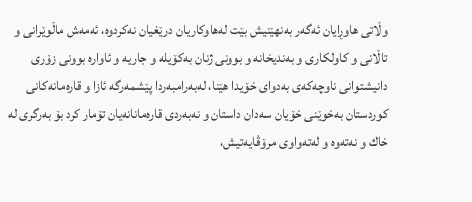وڵاتی هاوڕایان ئه‌گه‌ر به‌نهێنیش بێت له‌هاوكاریان درێغیان نه‌كردوه‌، ئه‌مه‌ش ماڵوێرانی و تاڵانی و كاولكاری و به‌ندیخانه‌ و بوونی ژنان به‌كۆیله‌ و جاریه‌ و ئاواره‌ بوونی زۆری دانیشتوانی ناوچه‌كه‌ی به‌دوای خۆیدا هێنا، له‌به‌رامبه‌ردا پێشمه‌رگه‌ ئازا و قاره‌مانه‌كانی كوردستان به‌خوێنی خۆیان سه‌دان داستان و نه‌به‌ردی قاره‌مانانه‌یان تۆمار كرد بۆ به‌رگری له‌ خاك و نه‌ته‌وه‌ و له‌ته‌واوی مرۆڤایه‌تیش،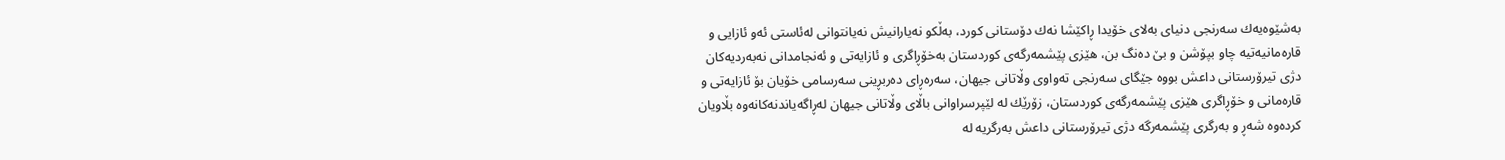به‌شێوه‌یه‌ك سه‌رنجی دنیای به‌لای خۆیدا ڕاكێشا نه‌ك دۆستانی كورد، به‌ڵكو نه‌یارانیش نه‌یانتوانی له‌ئاستی ئه‌و ئازایی و قاره‌مانیه‌تیه‌ چاو بپۆشن و بێ‌ ده‌نگ بن، هێزی پێشمه‌رگه‌ی كوردستان به‌خۆڕاگری و ئازایه‌تی و ئه‌نجامدانی نه‌به‌ردیه‌كان دژی تیرۆرستانی داعش بووه‌ جێگای سه‌رنجی ته‌واوی وڵاتانی جیهان، سه‌ره‌ڕای ده‌ربڕینی سه‌رسامی خۆیان بۆ ئازایه‌تی و قاره‌مانی و خۆڕاگری هێزی پێشمه‌رگه‌ی كوردستان، زۆرێك له‌ لێپرسراوانی باڵای وڵاتانی جیهان له‌ڕاگه‌یاندنه‌كانه‌وه‌ بڵاویان كرده‌وه‌ شه‌ڕ و به‌رگری پێشمه‌رگه‌ دژی تیرۆرستانی داعش به‌رگریه‌ له‌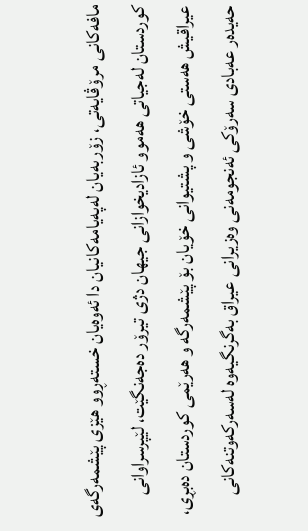مافه‌كانی مرۆڤایه‌تی، زۆربه‌یان له‌په‌یامه‌كانیان دا ئه‌وه‌یان خسته‌ڕوو هێزی پێشمه‌رگه‌ی كوردستان له‌جیاتی هه‌موو ئازادیخوازانی جیهان دژی تیرۆر ده‌جه‌نگێت، لێپرسراوانی عیراقیش هه‌ستی خۆشی و پشتیوانی خۆیان بۆ پێشمه‌رگه‌ و هه‌رێمی كوردستان ده‌بڕی، حه‌یده‌ر عه‌بادی سه‌رۆكی ئه‌نجومه‌نی وه‌زیرانی عیراق به‌گرنگیه‌وه‌ له‌سه‌ركه‌وتنه‌كانی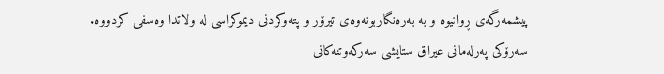پیشمه‌رگه‌ی ڕوانیوه‌ و به‌ به‌ره‌نگاربونه‌وه‌ی تیرۆر و پته‌وكردنی دیموكراسی له‌ ولاتدا وه‌سفی كردووه‌.
سه‌رۆكی په‌رله‌مانی عیراق ستایشی سه‌ركه‌وتنه‌كانی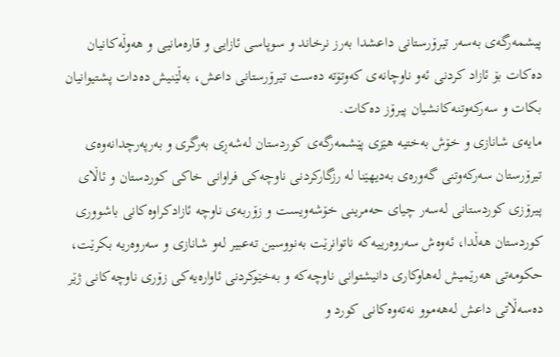پیشمه‌رگه‌ی به‌سه‌ر تیرۆرستانی داعشدا به‌رز نرخاند و سوپاسی ئازایی و قاره‌مانیی و هه‌وڵه‌كانیان ده‌كات بۆ ئازاد كردنی ئه‌و ناوچانه‌ی كه‌وتۆته‌ ده‌ست تیرۆرستانی داعش، به‌ڵێنیش ده‌دات پشتیوانیان بكات و سه‌ركه‌وتنه‌كانشیان پیرۆز ده‌كات.
مایه‌ی شانازی و خۆش به‌ختیه‌ هێزی پێشمه‌رگه‌ی كوردستان له‌شه‌ڕی به‌رگری و به‌رپه‌رچدانه‌وه‌ی تیرۆرستان سه‌ركه‌وتنی گه‌وره‌ی به‌دیهێنا له‌ رزگاركردنی ناوچه‌كی فراوانی خاكی كوردستان و ئاڵای پیرۆزی كوردستانی له‌سه‌ر چیای حه‌مرینی خۆشه‌ویست و زۆربه‌ی ناوچه‌ ئازادكراوه‌كانی باشووری كوردستان هه‌ڵدا، ئه‌وه‌ش سه‌روه‌رییه‌كه‌ ناتوانرێت به‌نووسین ته‌عبیر له‌و شانازی و سه‌روه‌ریه‌ بكرێت، حكومه‌تی هه‌رێمیش له‌هاوكاری دانیشتوانی ناوچه‌كه‌ و به‌خێوكردنی ئاواره‌یه‌كی زۆری ناوچه‌كانی ژێر ده‌سه‌ڵاتی داعش له‌هه‌موو نه‌ته‌وه‌كانی كورد و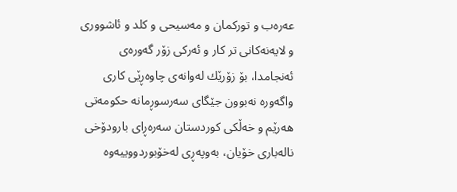عه‌ره‌ب و توركمان و مه‌سیحی و كلد و ئاشووری و لایه‌نه‌كانی تر كار و ئه‌ركی زۆر گه‌وره‌ی ئه‌نجامدا، بۆ زۆرێك له‌وانه‌ی چاوه‌ڕێی كاری واگه‌وره‌ نه‌بوون جێگای سه‌رسوڕمانه‌ حكومه‌تی هه‌رێم و خه‌ڵكی كوردستان سه‌ره‌ڕای بارودۆخی ناله‌باری خۆیان، به‌وپه‌ڕی له‌خۆبوردووییه‌وه‌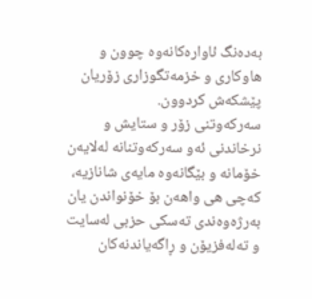به‌ده‌نگ ئاواره‌كانه‌وه‌ چوون و هاوكاری و خزمه‌تگوزاری زۆریان پێشكه‌ش كردوون.
سه‌ركه‌وتنی زۆر و ستایش و نرخاندنی ئه‌و سه‌ركه‌وتنانه‌ له‌لایه‌ن خۆمانه‌ و بێگانه‌وه‌ مایه‌ی شانازیه‌، كه‌چی هی واهه‌ن بۆ خۆنواندن یان به‌رژه‌وه‌ندی ته‌سكی حزبی له‌سایت و ته‌له‌فزیۆن و ڕاگه‌یاندنه‌كان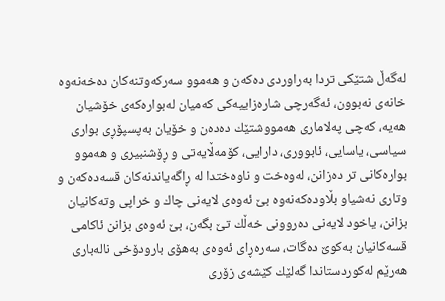له‌گه‌ڵ شتێكی تردا به‌راوردی ده‌كه‌ن و هه‌موو سه‌ركه‌وتنه‌كان ده‌خه‌نه‌وه‌ خانه‌ی نه‌بوون، ئه‌گه‌رچی شاره‌زاییه‌كی كه‌میان له‌بواره‌كه‌ی خۆشیان هه‌یه‌، كه‌چی په‌لاماری هه‌مووشتێك ده‌ده‌ن و خۆیان به‌پسپۆڕی بواری سیاسی، یاسایی، ئابووری، دارایی، كۆمه‌ڵایه‌تی و ڕۆشنبیری و هه‌موو بواره‌كانی تر ده‌زانن، له‌وه‌خت و ناوه‌ختدا له‌ ڕاگه‌یاندنه‌كان قسه‌ده‌كه‌ن و وتاری نه‌شیاو بڵاوده‌كه‌نه‌وه‌ بێ‌ ئه‌وه‌ی لایه‌نی چاك و خراپی وته‌كانیان بزانن، یاخود لایه‌نی ده‌روونی خه‌ڵك تێ‌ بگه‌ن، بێ‌ ئه‌وه‌ی بزانن ئاكامی قسه‌كانیان به‌كوێ‌ ده‌گات، سه‌ره‌ڕای ئه‌وه‌ی به‌هۆی بارودۆخی ناله‌باری هه‌رێم له‌كوردستاندا گه‌لێك كێشه‌ی زۆری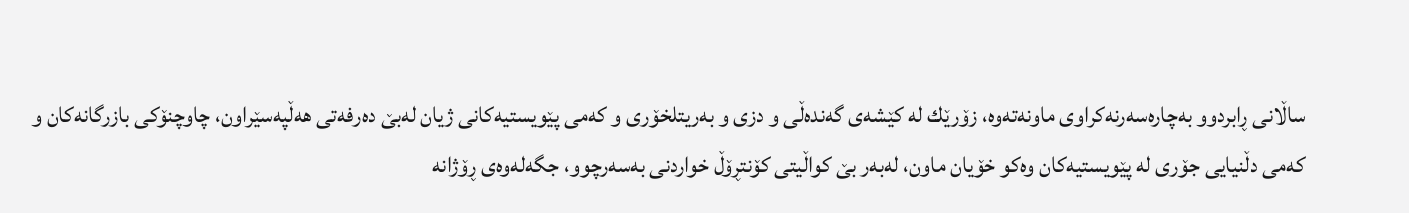ساڵانی ڕابردوو به‌چاره‌سه‌رنه‌كراوی ماونه‌ته‌وه‌، زۆرێك له‌ كێشه‌ی گه‌نده‌ڵی و دزی و به‌ریتلخۆری و كه‌می پێویستیه‌كانی ژیان له‌بێ‌ ده‌رفه‌تی هه‌ڵپه‌سێراون، چاوچنۆكی بازرگانه‌كان و كه‌می دڵنیایی جۆری له‌ پێویستیه‌كان وه‌كو خۆیان ماون، له‌به‌ر بێ‌ كواڵیتی كۆنتڕۆڵ خواردنی به‌سه‌رچوو، جگه‌له‌وه‌ی ڕۆژانه‌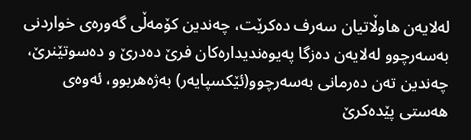له‌لایه‌ن هاوڵاتیان سه‌رف ده‌كرێت، چه‌ندین كۆمه‌ڵی گه‌وره‌ی خواردنی به‌سه‌رچوو له‌لایه‌ن ده‌زگا په‌یوه‌ندیداره‌كان فرێ‌ ده‌درێ‌ و ده‌سوتێنرێ‌، چه‌ندین ته‌ن ده‌رمانی به‌سه‌رچوو(ئێكسپایه‌ر) به‌ژه‌هربوو، ئه‌وه‌ی هه‌ستی پێده‌كرێ‌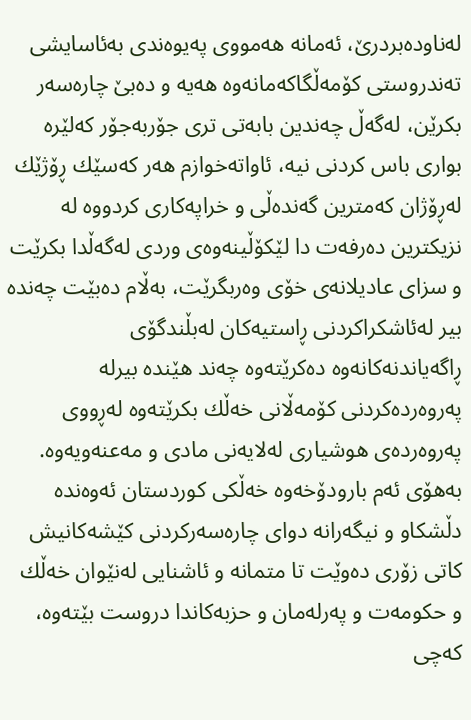له‌ناوده‌بردرێ‌، ئه‌مانه‌ هه‌مووی په‌یوه‌ندی به‌ئاسایشی ته‌ندروستی كۆمه‌ڵگاكه‌مانه‌وه‌ هه‌یه‌ و ده‌بێ‌ چاره‌سه‌ر بكرێن، له‌گه‌ڵ چه‌ندین بابه‌تی تری جۆربه‌جۆر كه‌لێره‌ بواری باس كردنی نیه‌، ئاواته‌خوازم هه‌ر كه‌سێك ڕۆژێك له‌ڕۆژان كه‌مترین گه‌نده‌ڵی و خراپه‌كاری كردووه‌ له‌ نزیكترین ده‌رفه‌ت دا لێكۆڵینه‌وه‌ی وردی له‌گه‌ڵدا بكرێت و سزای عادیلانه‌ی خۆی وه‌ربگرێت، به‌ڵام ده‌بێت چه‌نده‌ بیر له‌ئاشكراكردنی ڕاستیه‌كان له‌بڵندگۆی ڕاگه‌یاندنه‌كانه‌وه‌ ده‌كرێته‌وه‌ چه‌ند هێنده‌ بیرله‌ په‌روه‌رده‌كردنی كۆمه‌ڵانی خه‌ڵك بكرێته‌وه‌ له‌ڕووی په‌روه‌رده‌ی هوشیاری له‌لایه‌نی مادی و مه‌عنه‌ویه‌وه‌.
به‌هۆی ئه‌م بارودۆخه‌وه‌ خه‌ڵكی كوردستان ئه‌وه‌نده‌ دڵشكاو و نیگه‌رانه‌ دوای چاره‌سه‌ركردنی كێشه‌كانیش كاتی زۆری ده‌وێت تا متمانه‌ و ئاشنایی له‌نێوان خه‌ڵك و حكومه‌ت و په‌رله‌مان و حزبه‌كاندا دروست بێته‌وه‌، كه‌چی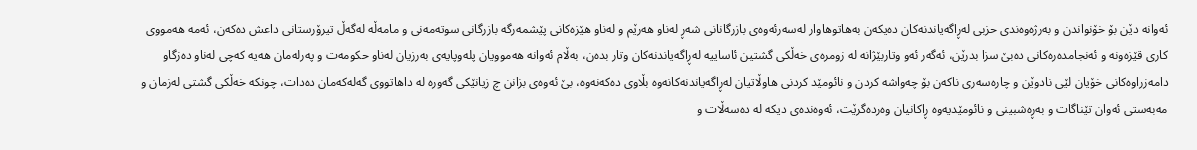ئه‌وانه‌ دێن بۆ خۆنواندن و به‌رژه‌وه‌ندی حزبی له‌ڕاگه‌یاندنه‌كان ده‌یكه‌ن به‌هاتوهاوار له‌سه‌رئه‌وه‌ی بازرگانانی شه‌ڕ له‌ناو هه‌رێم و له‌ناو هێزه‌كانی پێشمه‌رگه‌ بازرگانی سوته‌مه‌نی و مامه‌ڵه‌ له‌گه‌ڵ تیرۆرستانی داعش ده‌كه‌ن، ئه‌مه‌ هه‌مووی كاری قێزه‌ونه‌ و ئه‌نجامده‌ره‌كانی ده‌بێ‌ سزا بدرێن، ئه‌گه‌ر ئه‌و وتاربێژانه‌ له‌ زومره‌ی خه‌ڵكی گشتین ئاساییه‌ له‌ڕاگه‌یاندنه‌كان وتار بده‌ن، به‌ڵام ئه‌وانه‌ هه‌موویان پله‌وپایه‌ی به‌رزیان له‌ناو حكومه‌ت و په‌رله‌مان هه‌یه‌ كه‌چی له‌ناو ده‌زگاو دامه‌زراوه‌كانی خۆیان لێی نادوێن و چاره‌سه‌ری ناكه‌ن بۆ چه‌واشه‌ كردن و نائومێد كردنی هاوڵاتیان له‌ڕاگه‌یاندنه‌كانه‌وه‌ بڵاوی ده‌كه‌نه‌وه‌، بێ‌ ئه‌وه‌ی بزانن چ زیانێكی گه‌وره‌ له‌ داهاتووی گه‌له‌كه‌مان ده‌دات، چونكه‌ خه‌ڵكی گشتی له‌زمان و مه‌به‌ستی ئه‌وان تێناگات و به‌ڕه‌شبینی و نائومێدیه‌وه‌ ڕاكانیان وه‌رده‌گرێت، ئه‌وه‌نده‌ی دیكه‌ له‌ ده‌سه‌ڵات و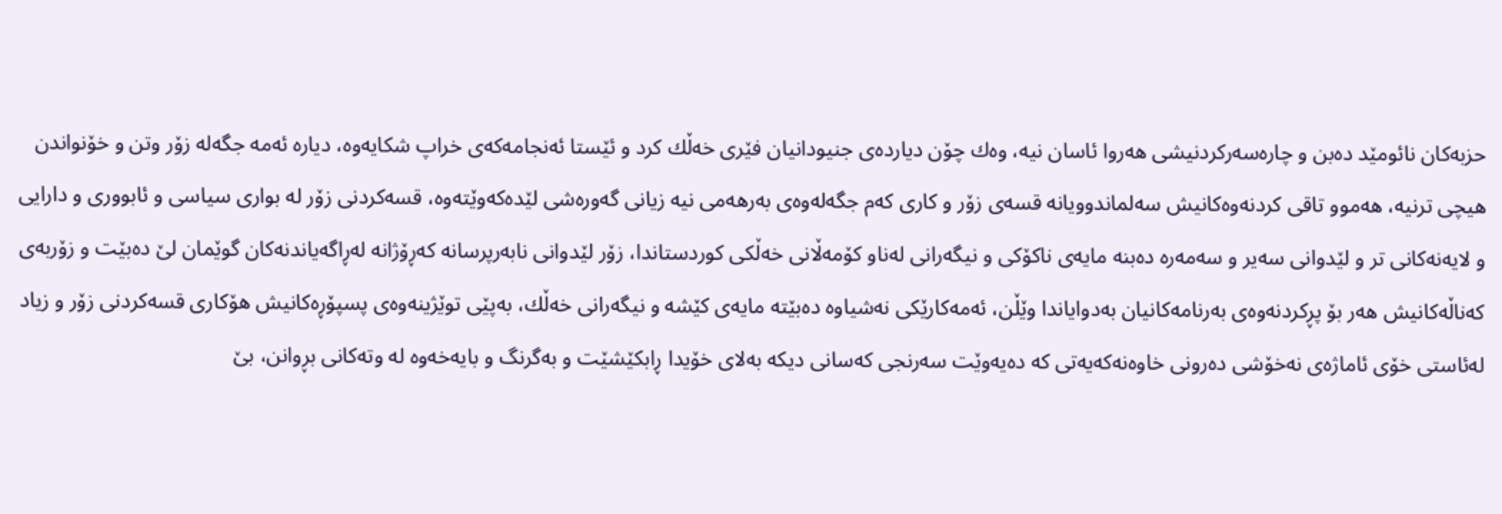حزبه‌كان نائومێد ده‌بن و چاره‌سه‌ركردنیشی هه‌روا ئاسان نیه‌، وه‌ك چۆن دیارده‌ی جنیودانیان فێری خه‌ڵك كرد و ئێستا ئه‌نجامه‌كه‌ی خراپ شكایه‌وه‌، دیاره‌ ئه‌مه‌ جگه‌له‌ زۆر وتن و خۆنواندن هیچی ترنیه‌، هه‌موو تاقی كردنه‌وه‌كانیش سه‌لماندوویانه‌ قسه‌ی زۆر و كاری كه‌م جگه‌له‌وه‌ی به‌رهه‌می نیه‌ زیانی گه‌وره‌شی لێده‌كه‌وێته‌وه‌، قسه‌كردنی زۆر له‌ بواری سیاسی و ئابووری و دارایی و لایه‌نه‌كانی تر و لێدوانی سه‌یر و سه‌مه‌ره‌ ده‌بنه‌ مایه‌ی ناكۆكی و نیگه‌رانی له‌ناو كۆمه‌ڵانی خه‌ڵكی كوردستاندا، زۆر لێدوانی نابه‌رپرسانه‌ كه‌ڕۆژانه‌ له‌ڕاگه‌یاندنه‌كان گوێمان لێ‌ ده‌بێت و زۆربه‌ی كه‌ناڵه‌كانیش هه‌ر بۆ پڕكردنه‌وه‌ی به‌رنامه‌كانیان به‌دوایاندا وێڵن، ئه‌مه‌كارێكی نه‌شیاوه‌ ده‌بێته‌ مایه‌ی كێشه‌ و نیگه‌رانی خه‌ڵك، به‌پێی توێژینه‌وه‌ی پسپۆڕه‌كانیش هۆكاری قسه‌كردنی زۆر و زیاد له‌ئاستی خۆی ئاماژه‌ی نه‌خۆشی ده‌رونی خاوه‌نه‌كه‌یه‌تی كه‌ ده‌یه‌وێت سه‌رنجی كه‌سانی دیكه‌ به‌لای خۆیدا ڕابكێشێت و به‌گرنگ و بایه‌خه‌وه‌ له‌ وته‌كانی بڕوانن، بێ‌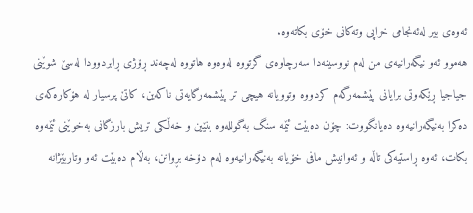ئه‌وه‌ی بیر له‌ئه‌نجامی خراپی وته‌كانی خۆی بكاته‌وه‌.
هه‌موو ئه‌و نیگه‌رانیه‌ی من له‌م نووسینه‌دا سه‌رچاوه‌ی گرتووه‌ له‌وه‌وه‌ هاتووه‌ له‌چه‌ند ڕۆژی ڕابردوودا له‌سێ‌ شوێنی جیاجیا ڕێكه‌وتی برایانی پێشمه‌رگه‌م كردووه‌ وتوویانه‌ هیچی تر پێشمه‌رگایه‌تی ناكه‌ین، كاتێ‌ پرسیار له‌ هۆكاره‌كه‌ی ده‌كرا به‌نیگه‌رانیه‌وه‌ ده‌یانگووت: چۆن ده‌بێت ئێمه‌ سنگ به‌گولله‌وه‌ بنێین و خه‌ڵكی تریش بارزگانی به‌خوێنی ئێمه‌وه‌ بكات، ئه‌وه‌ ڕاستیه‌كی تاڵه‌ و ئه‌وانیش مافی خۆیانه‌ به‌نیگه‌رانیه‌وه‌ له‌م دۆخه‌ بڕوانن، به‌ڵام ده‌بێت ئه‌و وتاربێژانه‌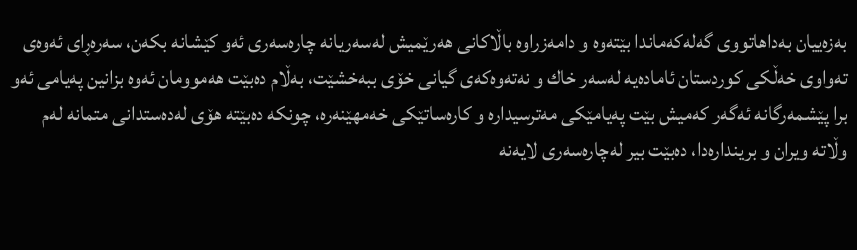به‌زه‌ییان به‌داهاتووی گه‌له‌كه‌ماندا بێته‌وه‌ و دامه‌زراوه‌ باڵاكانی هه‌رێمیش له‌سه‌ریانه‌ چاره‌سه‌ری ئه‌و كێشانه‌ بكه‌ن، سه‌ره‌ڕای ئه‌وه‌ی ته‌واوی خه‌ڵكی كوردستان ئاماده‌یه‌ له‌سه‌ر خاك و نه‌ته‌وه‌كه‌ی گیانی خۆی ببه‌خشێت، به‌ڵام ده‌بێت هه‌موومان ئه‌وه‌ بزانین په‌یامی ئه‌و برا پێشمه‌رگانه‌ ئه‌گه‌ر كه‌میش بێت په‌یامێكی مه‌ترسیداره‌ و كاره‌ساتێكی خه‌مهێنه‌ره‌، چونكه‌ ده‌بێته‌ هۆی له‌ده‌ستدانی متمانه‌ له‌م وڵاته‌ ویران و برینداره‌دا، ده‌بێت بیر له‌چاره‌سه‌ری لایه‌نه‌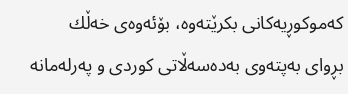كه‌موكوڕیه‌كانی بكرێته‌وه‌، بۆئه‌وه‌ی خه‌ڵك بڕوای به‌پته‌وی به‌ده‌سه‌ڵاتی كوردی و په‌رله‌مانه‌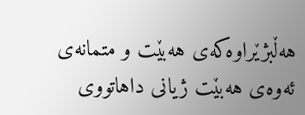هه‌ڵبژێراوه‌كه‌ی هه‌بێت و متمانه‌ی ئه‌وه‌ی هه‌بێت ژیانی داهاتووی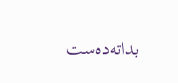بداته‌ده‌ست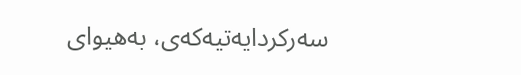سه‌ركردایه‌تیه‌كه‌ی، به‌هیوای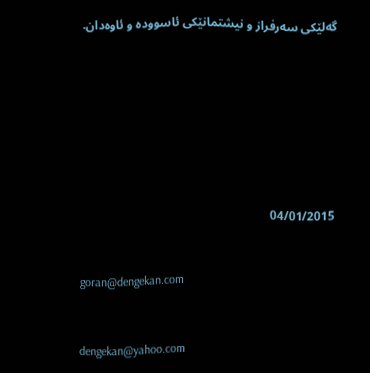گه‌لێكی سه‌رفراز و نیشتمانێكی ئاسووده‌ و ئاوه‌دان.










04/01/2015



goran@dengekan.com



dengekan@yahoo.com